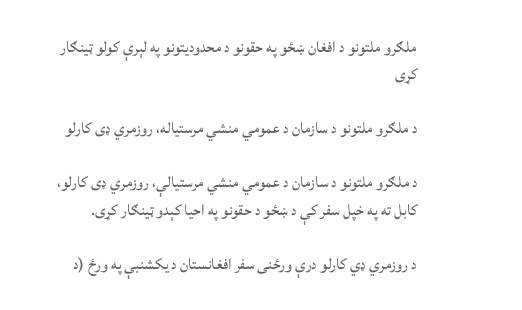ملګرو ملتونو د افغان ښځو په حقونو د محدودیتونو په لېرې کولو ټینګار کړی

د ملګرو ملتونو د سازمان د عمومي منشي مرستیاله، روزمري ډی کارلو

د ملګرو ملتونو د سازمان د عمومي منشي مرستیالې، روزمري ډی کارلو، کابل ته په خپل سفر کې د ښځو د حقونو په احیا کېدو ټینګار کړی.

د روزمري ډي کارلو درې ورځنی سفر افغانستان د یکشنبې په ورځ (د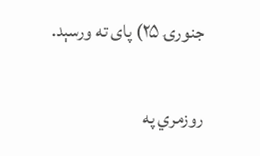جنورۍ ۲۵) پای ته ورسېد.

روزمري په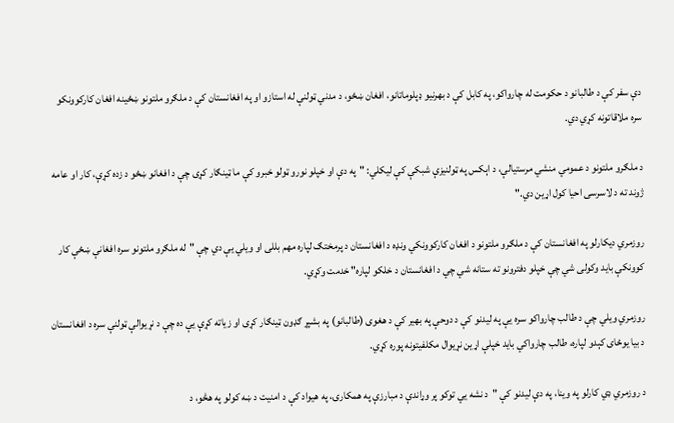دې سفر کې د طالبانو د حکومت له چارواکو، په کابل کې د بهرنیو ډپلوماتانو، افغان ښځو، د مدني ټولنې له استازو او په افغانستان کې د ملګرو ملتونو ښځینه افغان کارکوونکو سره ملاقاتونه کړي دي.

د ملګرو ملتونو د عمومي منشي مرستیالې، د اېکس په ټولنیزې شبکې کې لیکلي: "په دې او خپلو نورو ټولو خبرو کې ما ټینګار کړی چې د افغانو ښځو د زده کړې، کار او عامه ژوند ته د لاسرسی احیا کول اړین دي."

روزمري دیکارلو په افغانستان کې د ملګرو ملتونو د افغان کارکوونکي ونډه د افغانستان د پرمختګ لپاره مهم بللی او ویلي یې دي چې "له ملګرو ملتونو سره افغانې ښځې کار کوونکې باید وکولی شي چې خپلو دفترونو ته ستانه شي چي د افغانستان د خلکو لپاره" خدمت وکړي.

روزمري ویلي چې د طالب چارواکو سره یې په لیدنو کې د دوحې په بهیر کې د هغوی (طالبانو) په بشپړ ګډون ټینګار کړی او زیاته کړې یې ده چې د نړیوالې ټولنې سره د افغانستان د بیا یوځای کېدو لپاره، طالب چارواکي باید خپلې اړین نړیوال مکلفیتونه پوره کړي.

د روزمري ډي کارلو په وینا، په دې لیدنو کې "د نشه يي توکو پر وړاندې د مبارزې په همکارۍ، په هیواد کې د امنیت د ښه کولو په هڅو، د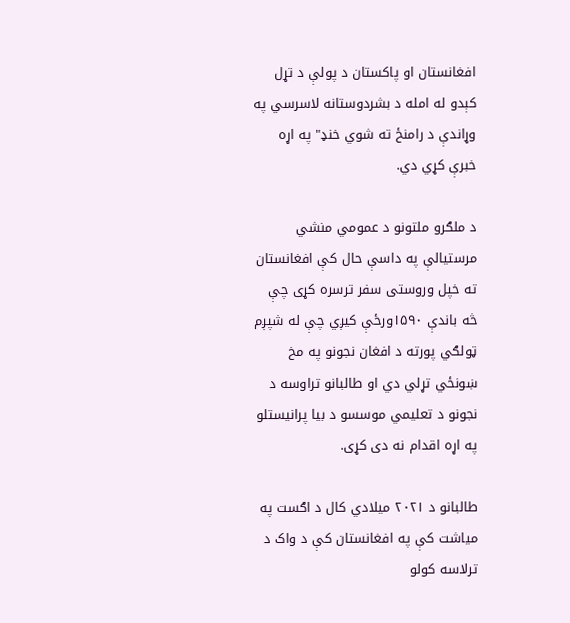افغانستان او پاکستان د پولې د تړل کېدو له امله د بشردوستانه لاسرسي په وړاندې د رامنځ ته شوي خنډ" په اړه خبرې کړي دي.

د ملګرو ملتونو د عمومي منشي مرستیالې په داسې حال کې افغانستان ته خپل وروستی سفر ترسره کړی چې څه باندې ۱۵۹۰ورځې کیږي چې له شپږم ټولګي پورته د افغان نجونو په مخ ښونځي تړلي دي او طالبانو تراوسه د نجونو د تعلیمي موسسو د بیا پرانیستلو په اړه اقدام نه دی کړی.

طالبانو د ۲۰۲۱ میلادي کال د اګست په میاشت کې په افغانستان کې د واک د ترلاسه کولو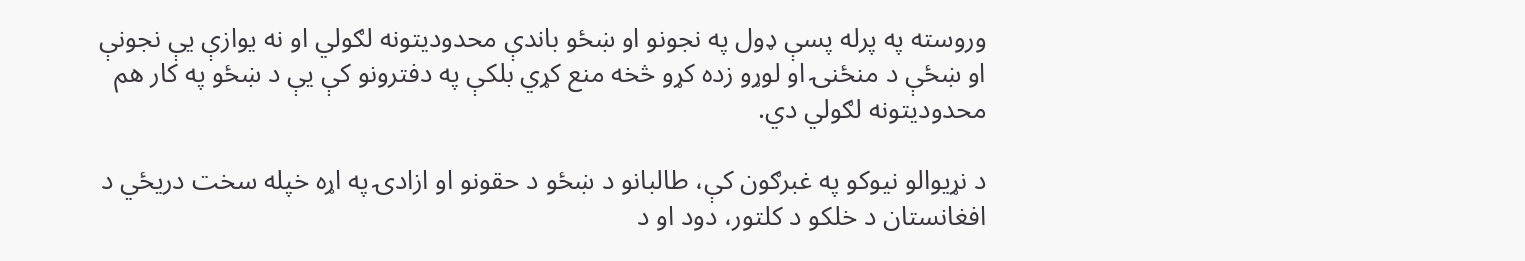وروسته په پرله پسې ډول په نجونو او ښځو باندې محدودیتونه لګولي او نه یوازې یې نجونې او ښځې د منځنۍ او لوړو زده کړو څخه منع کړي بلکې په دفترونو کې یې د ښځو په کار هم محدودیتونه لګولي دي.

د نړیوالو نیوکو په غبرګون کې، طالبانو د ښځو د حقونو او ازادۍ په اړه خپله سخت دریځي د افغانستان د خلکو د کلتور، دود او د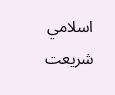اسلامي شریعت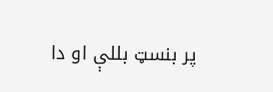پر بنسټ بللې او دا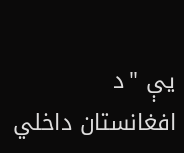یې "د افغانستان داخلي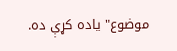موضوع" یاده کړې ده.